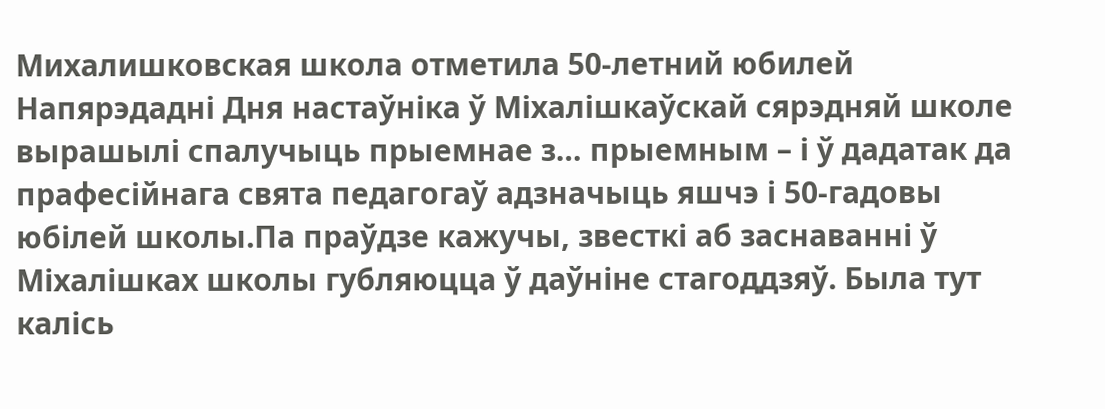Михалишковская школа отметила 50-летний юбилей
Напярэдадні Дня настаўніка ў Міхалішкаўскай сярэдняй школе вырашылі спалучыць прыемнае з… прыемным – і ў дадатак да прафесійнага свята педагогаў адзначыць яшчэ і 50-гадовы юбілей школы.Па праўдзе кажучы, звесткі аб заснаванні ў Міхалішках школы губляюцца ў даўніне стагоддзяў. Была тут калісь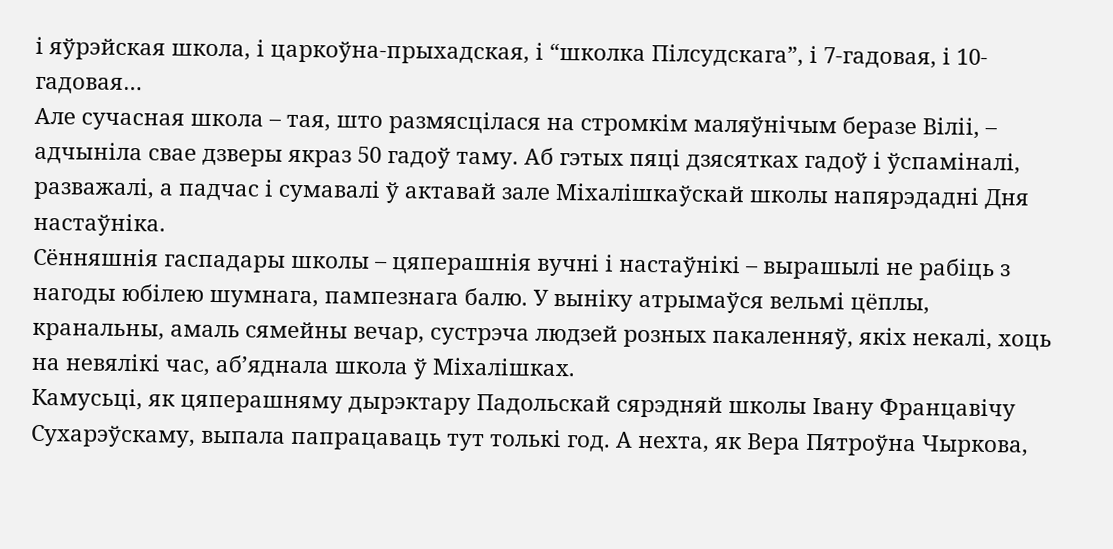і яўрэйская школа, і царкоўна-прыхадская, і “школка Пілсудскага”, і 7-гадовая, і 10-гадовая…
Але сучасная школа – тая, што размясцілася на стромкім маляўнічым беразе Віліі, – адчыніла свае дзверы якраз 50 гадоў таму. Аб гэтых пяці дзясятках гадоў і ўспаміналі, разважалі, а падчас і сумавалі ў актавай зале Міхалішкаўскай школы напярэдадні Дня настаўніка.
Сённяшнія гаспадары школы – цяперашнія вучні і настаўнікі – вырашылі не рабіць з нагоды юбілею шумнага, пампезнага балю. У выніку атрымаўся вельмі цёплы, кранальны, амаль сямейны вечар, сустрэча людзей розных пакаленняў, якіх некалі, хоць на невялікі час, аб’яднала школа ў Міхалішках.
Камусьці, як цяперашняму дырэктару Падольскай сярэдняй школы Івану Францавічу Сухарэўскаму, выпала папрацаваць тут толькі год. А нехта, як Вера Пятроўна Чыркова,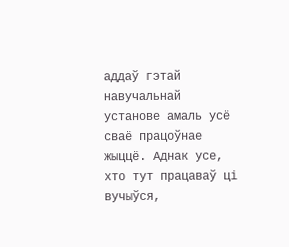аддаў гэтай навучальнай установе амаль усё сваё працоўнае жыццё. Аднак усе, хто тут працаваў ці вучыўся,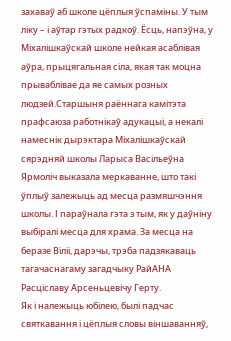захаваў аб школе цёплыя ўспаміны. У тым ліку – і аўтар гэтых радкоў. Ёсць, напэўна, у Міхалішкаўскай школе нейкая асаблівая аўра, прыцягальная сіла, якая так моцна прываблівае да яе самых розных людзей.Старшыня раённага камітэта прафсаюза работнікаў адукацыі, а некалі намеснік дырэктара Міхалішкаўскай сярэдняй школы Ларыса Васільеўна Ярмоліч выказала меркаванне, што такі ўплыў залежыць ад месца размяшчэння школы. І параўнала гэта з тым, як у даўніну выбіралі месца для храма. За месца на беразе Віліі, дарэчы, трэба падзякаваць тагачаснагаму загадчыку РайАНА Расціславу Арсеньцевічу Герту.
Як і належыць юбілею, былі падчас святкавання і цёплыя словы віншаванняў,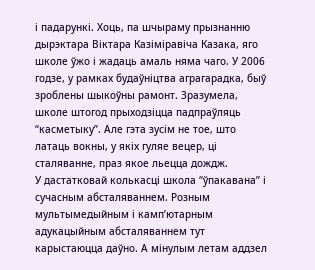і падарункі. Хоць, па шчыраму прызнанню дырэктара Віктара Казіміравіча Казака, яго школе ўжо і жадаць амаль няма чаго. У 2006 годзе, у рамках будаўніцтва аграгарадка, быў зроблены шыкоўны рамонт. Зразумела, школе штогод прыходзіцца падпраўляць “касметыку”. Але гэта зусім не тое, што латаць вокны, у якіх гуляе вецер, ці сталяванне, праз якое льецца дождж.
У дастатковай колькасці школа “ўпакавана” і сучасным абсталяваннем. Розным мультымедыйным і камп’ютарным адукацыйным абсталяваннем тут карыстаюцца даўно. А мінулым летам аддзел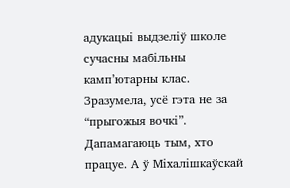адукацыі выдзеліў школе сучасны мабільны камп’ютарны клас.
Зразумела, усё гэта не за “прыгожыя вочкі”. Дапамагаюць тым, хто працуе. А ў Міхалішкаўскай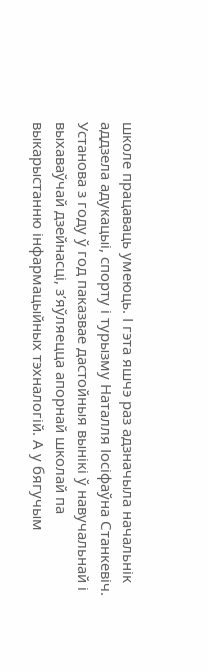школе працаваць умеюць. І гэта яшчэ раз адзначыла начальнік аддзела адукацыі, спорту і турызму Наталля Іосіфаўна Станкевіч. Установа з году ў год паказвае дастойныя вынікі ў навучальнай і выхаваўчай дзейнасці, з’яўляецца апорнай школай па выкарыстанню інфармацыйных тэхналогій. А у бягучым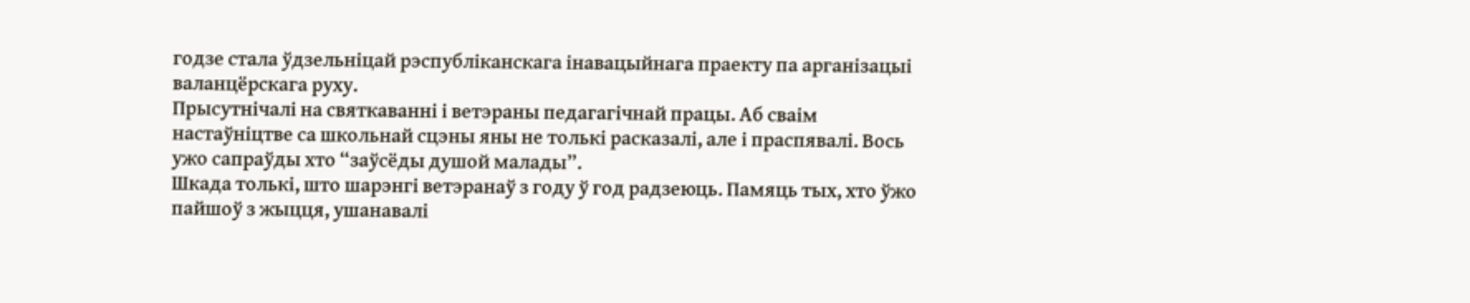годзе стала ўдзельніцай рэспубліканскага інавацыйнага праекту па арганізацыі валанцёрскага руху.
Прысутнічалі на святкаванні і ветэраны педагагічнай працы. Аб сваім настаўніцтве са школьнай сцэны яны не толькі расказалі, але і праспявалі. Вось ужо сапраўды хто “заўсёды душой малады”.
Шкада толькі, што шарэнгі ветэранаў з году ў год радзеюць. Памяць тых, хто ўжо пайшоў з жыцця, ушанавалі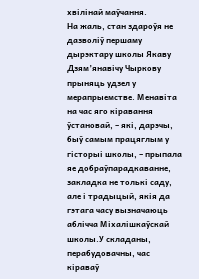хвілінай маўчання.
На жаль, стан здароўя не дазволіў першаму дырэктару школы Якаву Дзям’янавічу Чыркову прыняць удзел у мерапрыемстве. Менавіта на час яго кіравання ўстановай, – які, дарэчы, быў самым працяглым у гісторыі школы, – прыпала яе добраўпарадкаванне, закладка не толькі саду, але і традыцый, якія да гэтага часу вызначаюць аблічча Міхалішкаўскай школы.У складаны, перабудовачны, час кіраваў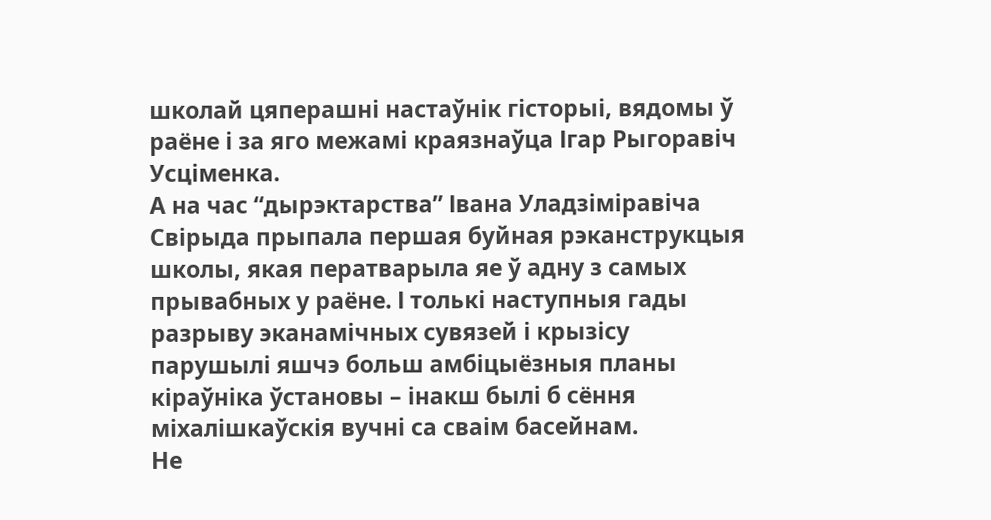школай цяперашні настаўнік гісторыі, вядомы ў раёне і за яго межамі краязнаўца Ігар Рыгоравіч Усціменка.
А на час “дырэктарства” Івана Уладзіміравіча Свірыда прыпала першая буйная рэканструкцыя школы, якая ператварыла яе ў адну з самых прывабных у раёне. І толькі наступныя гады разрыву эканамічных сувязей і крызісу парушылі яшчэ больш амбіцыёзныя планы кіраўніка ўстановы – інакш былі б сёння міхалішкаўскія вучні са сваім басейнам.
Не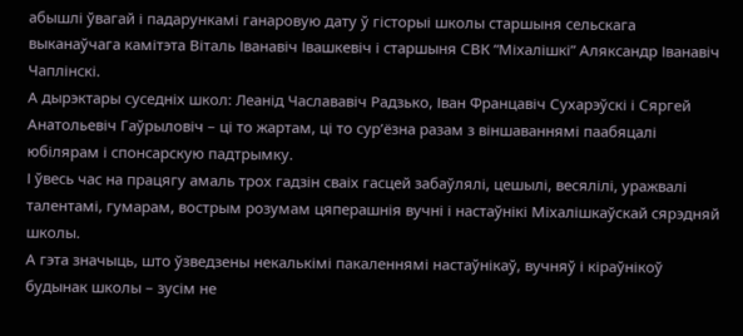абышлі ўвагай і падарункамі ганаровую дату ў гісторыі школы старшыня сельскага выканаўчага камітэта Віталь Іванавіч Івашкевіч і старшыня СВК “Міхалішкі” Аляксандр Іванавіч Чаплінскі.
А дырэктары суседніх школ: Леанід Часлававіч Радзько, Іван Францавіч Сухарэўскі і Сяргей Анатольевіч Гаўрыловіч – ці то жартам, ці то сур’ёзна разам з віншаваннямі паабяцалі юбілярам і спонсарскую падтрымку.
І ўвесь час на працягу амаль трох гадзін сваіх гасцей забаўлялі, цешылі, весялілі, уражвалі талентамі, гумарам, вострым розумам цяперашнія вучні і настаўнікі Міхалішкаўскай сярэдняй школы.
А гэта значыць, што ўзведзены некалькімі пакаленнямі настаўнікаў, вучняў і кіраўнікоў будынак школы – зусім не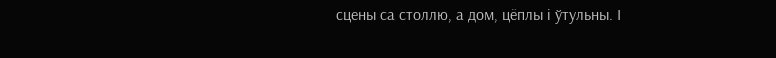сцены са столлю, а дом, цёплы і ўтульны. І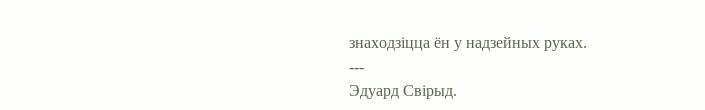знаходзіцца ён у надзейных руках.
---
Эдуард Свірыд.